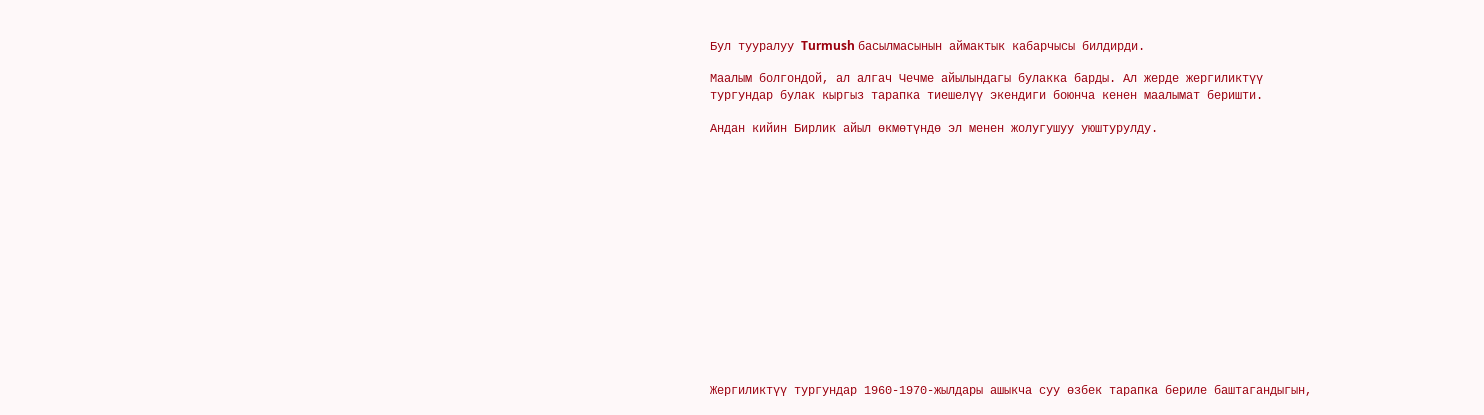Бул тууралуу Turmush басылмасынын аймактык кабарчысы билдирди.

Маалым болгондой, ал алгач Чечме айылындагы булакка барды. Ал жерде жергиликтүү тургундар булак кыргыз тарапка тиешелүү экендиги боюнча кенен маалымат беришти.

Андан кийин Бирлик айыл өкмөтүндө эл менен жолугушуу уюштурулду.















Жергиликтүү тургундар 1960-1970-жылдары ашыкча суу өзбек тарапка бериле баштагандыгын,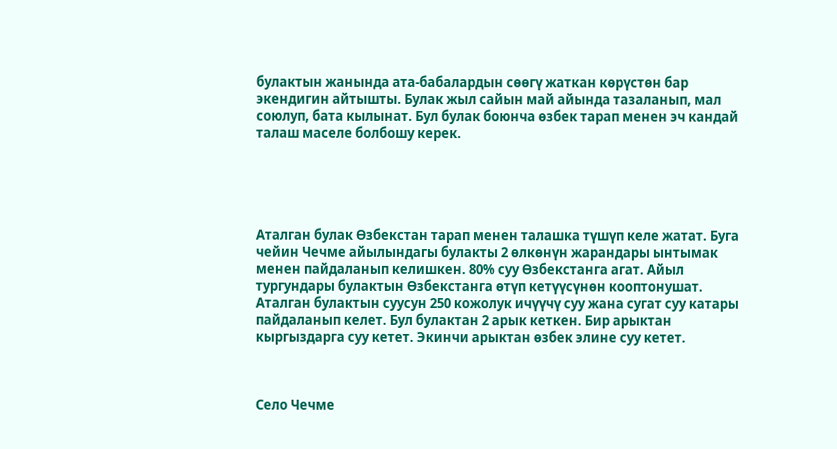булактын жанында ата-бабалардын сөөгү жаткан көрүстөн бар экендигин айтышты. Булак жыл сайын май айында тазаланып, мал союлуп, бата кылынат. Бул булак боюнча өзбек тарап менен эч кандай талаш маселе болбошу керек.





Аталган булак Өзбекстан тарап менен талашка түшүп келе жатат. Буга чейин Чечме айылындагы булакты 2 өлкөнүн жарандары ынтымак менен пайдаланып келишкен. 80% суу Өзбекстанга агат. Айыл тургундары булактын Өзбекстанга өтүп кетүүсүнөн кооптонушат. Аталган булактын суусун 250 кожолук ичүүчү суу жана сугат суу катары пайдаланып келет. Бул булактан 2 арык кеткен. Бир арыктан кыргыздарга суу кетет. Экинчи арыктан өзбек элине суу кетет.



Село Чечме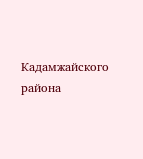Кадамжайского района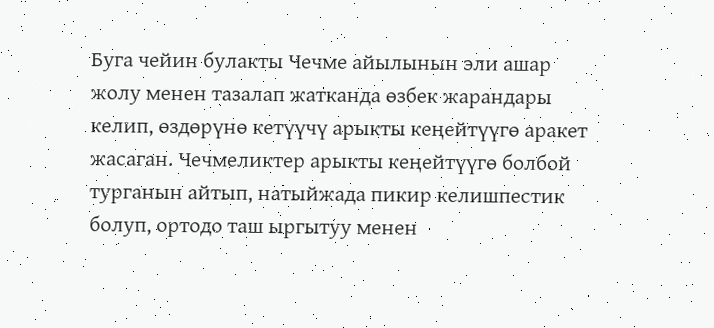Буга чейин булакты Чечме айылынын эли ашар жолу менен тазалап жатканда өзбек жарандары келип, өздөрүнө кетүүчү арыкты кеңейтүүгө аракет жасаган. Чечмеликтер арыкты кеңейтүүгө болбой турганын айтып, натыйжада пикир келишпестик болуп, ортодо таш ыргытуу менен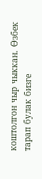коштолгон чыр чыккан. Өзбек тарап булак бизге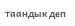таандык деп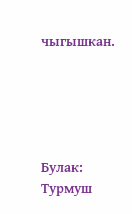чыгышкан.





Булак: Турмуш